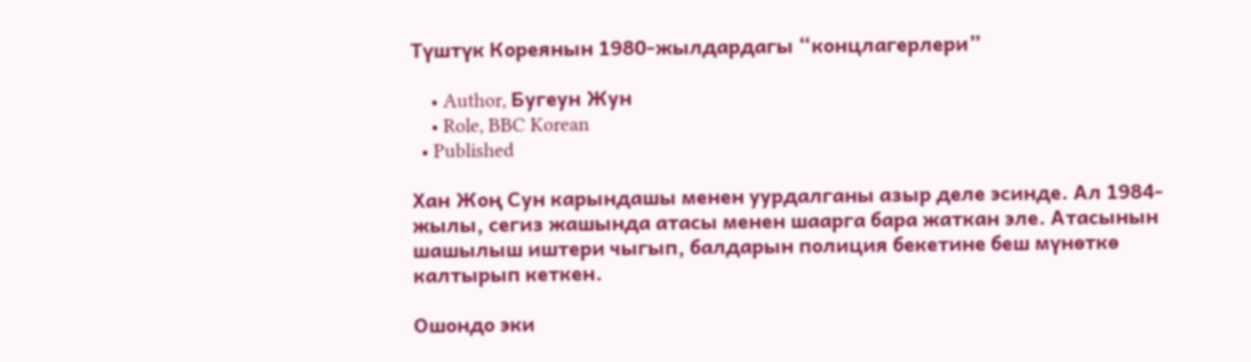Түштүк Кореянын 1980-жылдардагы “концлагерлери”

    • Author, Бугеун Жун
    • Role, BBC Korean
  • Published

Хан Жоң Сун карындашы менен уурдалганы азыр деле эсинде. Ал 1984-жылы, сегиз жашында атасы менен шаарга бара жаткан эле. Атасынын шашылыш иштери чыгып, балдарын полиция бекетине беш мүнөткө калтырып кеткен.

Ошондо эки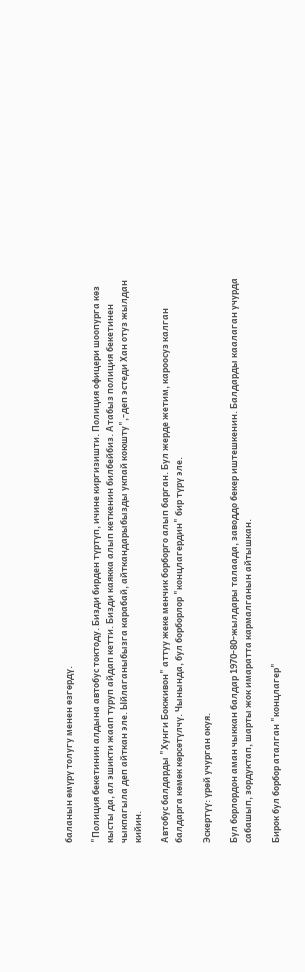баланын өмүрү толугу менен өзгөрдү.

"Полиция бекетинин алдына автобус токтоду. Бизди бирден түртүп, ичине киргизишти. Полиция офицери шоопурга көз кысты да, ал эшикти жаап туруп айдап кетти. Бизди каякка алып кеткенин билбейбиз. Атабыз полиция бекетинен чыкпагыла деп айткан эле. Ыйлаганыбызга карабай, айткандарыбызды укпай коюшту",-деп эстеди Хан отуз жылдан кийин.

Автобус балдарды "Хунги Бокживон" аттуу жеке менчик борборго алып барган. Бул жерде жетим, кароосуз калган балдарга көмөк көрсөтүлчү. Чынында, бул борборлор "концлагердин" бир түрү эле.

Эскертүү: үрөй учурган окуя.

Бул борлордон аман чыккан балдар 1970-80-жылдары талаада, заводдо бекер иштешкенин. Балдарды каалаган учурда сабашып, зордуктап, шарты жок имаратта кармалганын айтышкан.

Бирок бул борбор аталган "концлагер"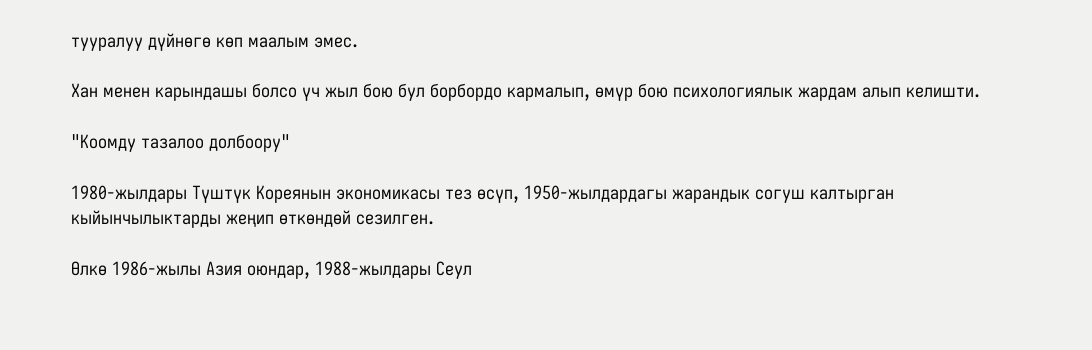тууралуу дүйнөгө көп маалым эмес.

Хан менен карындашы болсо үч жыл бою бул борбордо кармалып, өмүр бою психологиялык жардам алып келишти.

"Коомду тазалоо долбоору"

1980-жылдары Түштүк Кореянын экономикасы тез өсүп, 1950-жылдардагы жарандык согуш калтырган кыйынчылыктарды жеңип өткөндөй сезилген.

Өлкө 1986-жылы Азия оюндар, 1988-жылдары Сеул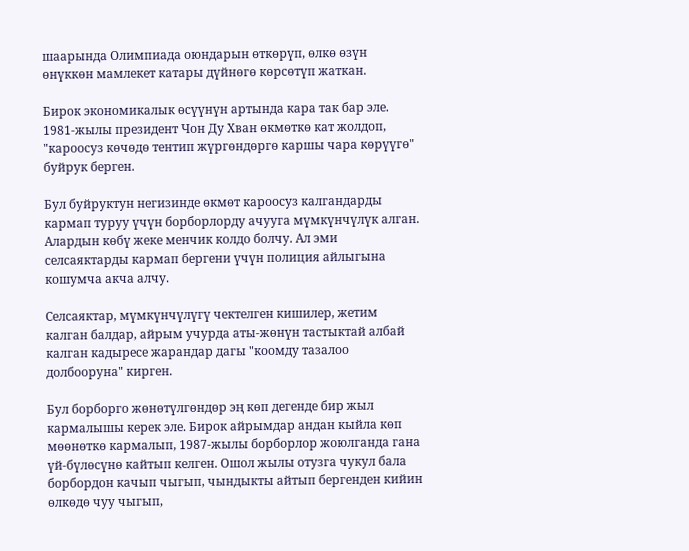шаарында Олимпиада оюндарын өткөрүп, өлкө өзүн өнүккөн мамлекет катары дүйнөгө көрсөтүп жаткан.

Бирок экономикалык өсүүнүн артында кара так бар эле. 1981-жылы президент Чон Ду Хван өкмөткө кат жолдоп, "кароосуз көчөдө тентип жүргөндөргө каршы чара көрүүгө" буйрук берген.

Бул буйруктун негизинде өкмөт кароосуз калгандарды кармап туруу үчүн борборлорду ачууга мүмкүнчүлүк алган. Алардын көбү жеке менчик колдо болчу. Ал эми селсаяктарды кармап бергени үчүн полиция айлыгына кошумча акча алчу.

Селсаяктар, мүмкүнчүлүгү чектелген кишилер, жетим калган балдар, айрым учурда аты-жөнүн тастыктай албай калган кадыресе жарандар дагы "коомду тазалоо долбооруна" кирген.

Бул борборго жөнөтүлгөндөр эң көп дегенде бир жыл кармалышы керек эле. Бирок айрымдар андан кыйла көп мөөнөткө кармалып, 1987-жылы борборлор жоюлганда гана үй-бүлөсүнө кайтып келген. Ошол жылы отузга чукул бала борбордон качып чыгып, чындыкты айтып бергенден кийин өлкөдө чуу чыгып,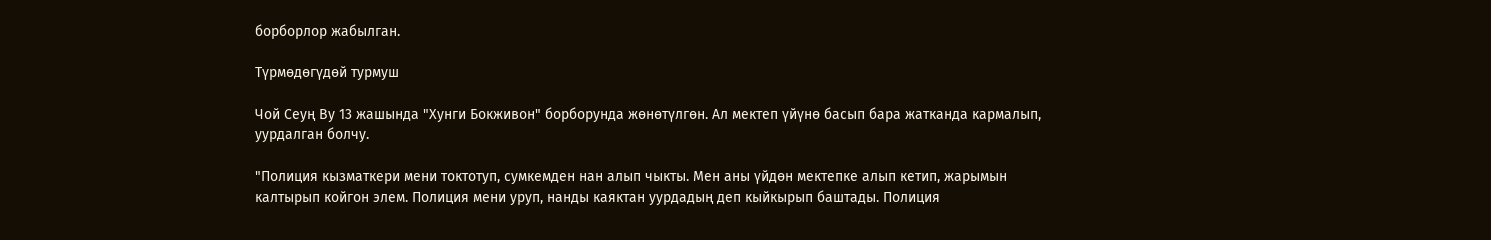борборлор жабылган.

Түрмөдөгүдөй турмуш

Чой Сеуң Ву 13 жашында "Хунги Бокживон" борборунда жөнөтүлгөн. Ал мектеп үйүнө басып бара жатканда кармалып, уурдалган болчу.

"Полиция кызматкери мени токтотуп, сумкемден нан алып чыкты. Мен аны үйдөн мектепке алып кетип, жарымын калтырып койгон элем. Полиция мени уруп, нанды каяктан уурдадың деп кыйкырып баштады. Полиция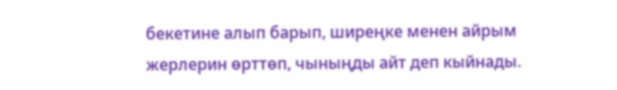бекетине алып барып, ширеңке менен айрым жерлерин өрттөп, чыныңды айт деп кыйнады.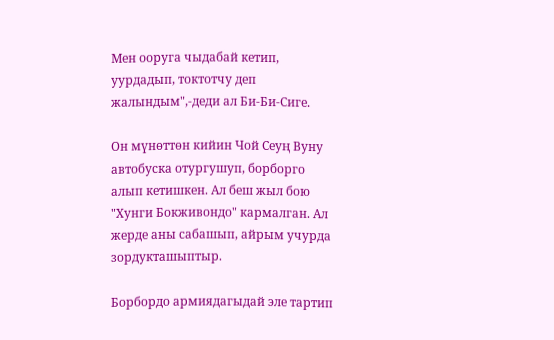Мен ооруга чыдабай кетип, уурдадып, токтотчу деп жалындым",-деди ал Би-Би-Сиге.

Он мүнөттөн кийин Чой Сеуң Вуну автобуска отургушуп, борборго алып кетишкен. Ал беш жыл бою "Хунги Бокживондо" кармалган. Ал жерде аны сабашып, айрым учурда зордукташыптыр.

Борбордо армиядагыдай эле тартип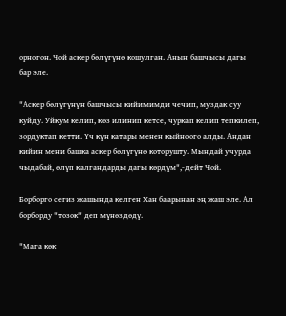орногон. Чой аскер бөлүгүнө кошулган. Анын башчысы дагы бар эле.

"Аскер бөлүгүнүн башчысы кийимимди чечип, муздак суу куйду. Уйкум келип, көз илинип кетсе, чуркап келип тепкилеп, зордуктап кетти. Үч күн катары менен кыйноого алды. Андан кийин мени башка аскер бөлүгүнө которушту. Мындай учурда чыдабай, өлүп калгандарды дагы көрдүм",-дейт Чой.

Борборго сегиз жашында келген Хан баарынан эң жаш эле. Ал борборду "тозок" деп мүнөздөдү.

"Мага көк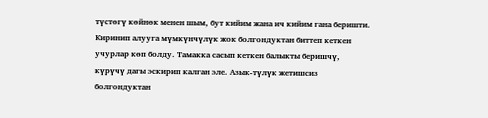түстөгү көйнөк менен шым, бут кийим жана ич кийим гана беришти. Киринип алууга мүмкүнчүлүк жок болгондуктан биттеп кеткен учурлар көп болду. Тамакка сасып кеткен балыкты беришчү, күрүчү дагы эскирип калган эле. Азык-түлүк жетишсиз болгондуктан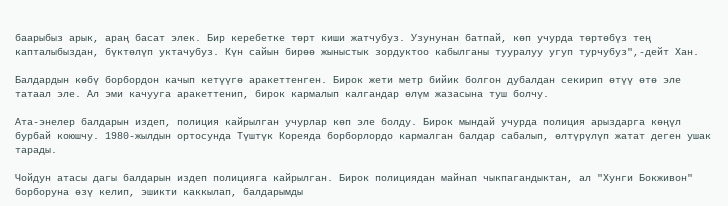баарыбыз арык, араң басат элек. Бир керебетке төрт киши жатчубуз. Узунунан батпай, көп учурда төртөбүз тең капталыбыздан, бүктөлүп уктачубуз. Күн сайын бирөө жыныстык зордуктоо кабылганы тууралуу угуп турчубуз",-дейт Хан.

Балдардын көбү борбордон качып кетүүгө аракеттенген. Бирок жети метр бийик болгон дубалдан секирип өтүү өтө эле татаал эле. Ал эми качууга аракеттенип, бирок кармалып калгандар өлүм жазасына туш болчу.

Ата-энелер балдарын издеп, полиция кайрылган учурлар көп эле болду. Бирок мындай учурда полиция арыздарга көңүл бурбай коюшчу. 1980-жылдын ортосунда Түштүк Кореяда борборлордо кармалган балдар сабалып, өлтүрүлүп жатат деген ушак тарады.

Чойдун атасы дагы балдарын издеп полицияга кайрылган. Бирок полициядан майнап чыкпагандыктан, ал "Хунги Бокживон" борборуна өзү келип, эшикти каккылап, балдарымды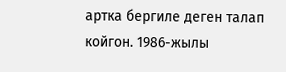артка бергиле деген талап койгон. 1986-жылы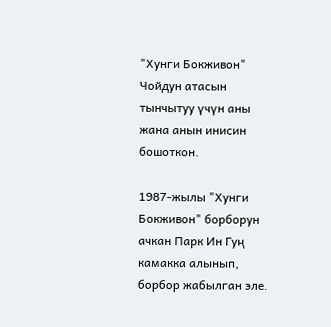"Хунги Бокживон" Чойдун атасын тынчытуу үчүн аны жана анын инисин бошоткон.

1987-жылы "Хунги Бокживон" борборун ачкан Парк Ин Гуң камакка алынып, борбор жабылган эле.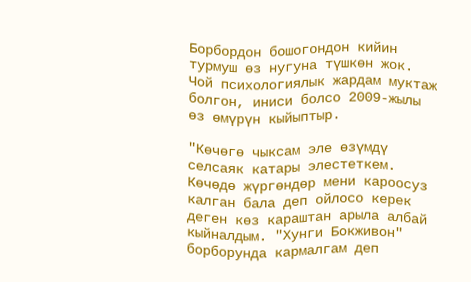Борбордон бошогондон кийин турмуш өз нугуна түшкөн жок. Чой психологиялык жардам муктаж болгон, иниси болсо 2009-жылы өз өмүрүн кыйыптыр.

"Көчөгө чыксам эле өзүмдү селсаяк катары элестеткем. Көчөдө жүргөндөр мени кароосуз калган бала деп ойлосо керек деген көз караштан арыла албай кыйналдым. "Хунги Бокживон" борборунда кармалгам деп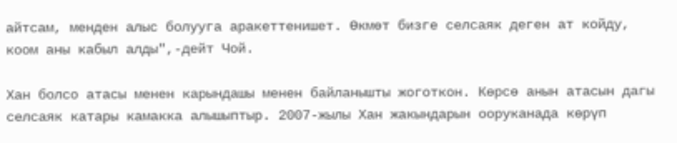айтсам, менден алыс болууга аракеттенишет. Өкмөт бизге селсаяк деген ат койду, коом аны кабыл алды",-дейт Чой.

Хан болсо атасы менен карындашы менен байланышты жоготкон. Көрсө анын атасын дагы селсаяк катары камакка алышыптыр. 2007-жылы Хан жакындарын ооруканада көрүп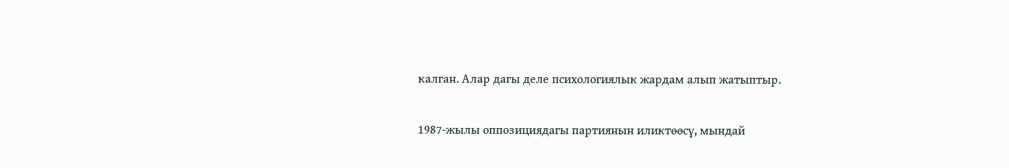калган. Алар дагы деле психологиялык жардам алып жатыптыр.

1987-жылы оппозициядагы партиянын иликтөөсү, мындай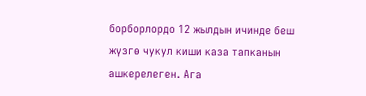борборлордо 12 жылдын ичинде беш жүзгө чукул киши каза тапканын ашкерелеген. Ага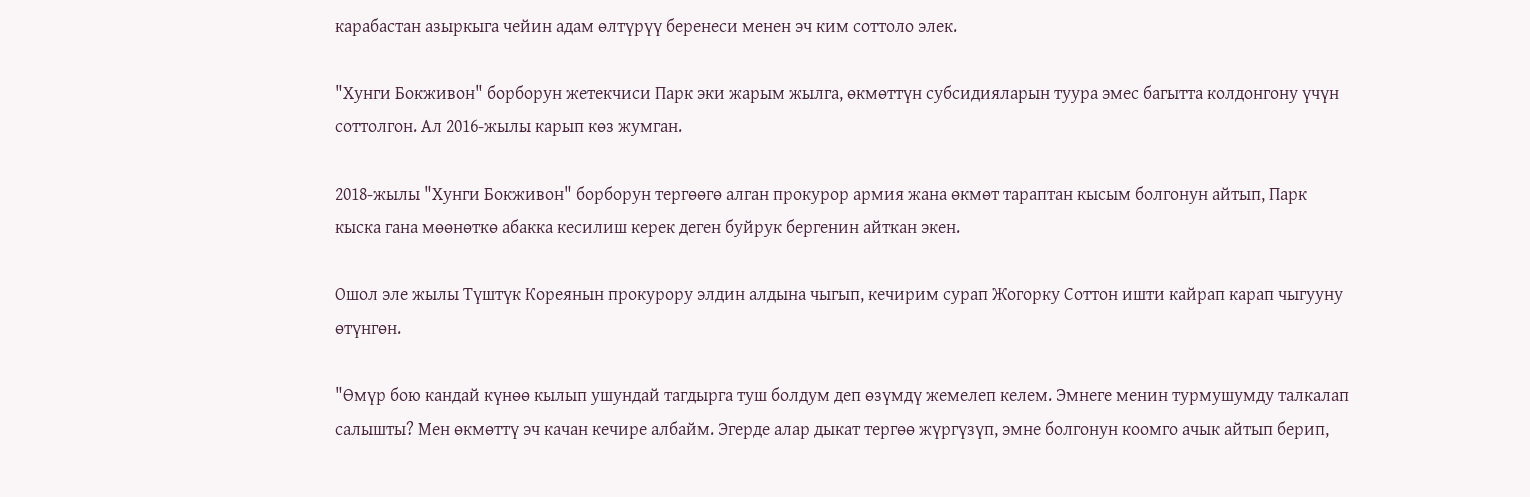карабастан азыркыга чейин адам өлтүрүү беренеси менен эч ким соттоло элек.

"Хунги Бокживон" борборун жетекчиси Парк эки жарым жылга, өкмөттүн субсидияларын туура эмес багытта колдонгону үчүн соттолгон. Ал 2016-жылы карып көз жумган.

2018-жылы "Хунги Бокживон" борборун тергөөгө алган прокурор армия жана өкмөт тараптан кысым болгонун айтып, Парк кыска гана мөөнөткө абакка кесилиш керек деген буйрук бергенин айткан экен.

Ошол эле жылы Түштүк Кореянын прокурору элдин алдына чыгып, кечирим сурап Жогорку Соттон ишти кайрап карап чыгууну өтүнгөн.

"Өмүр бою кандай күнөө кылып ушундай тагдырга туш болдум деп өзүмдү жемелеп келем. Эмнеге менин турмушумду талкалап салышты? Мен өкмөттү эч качан кечире албайм. Эгерде алар дыкат тергөө жүргүзүп, эмне болгонун коомго ачык айтып берип,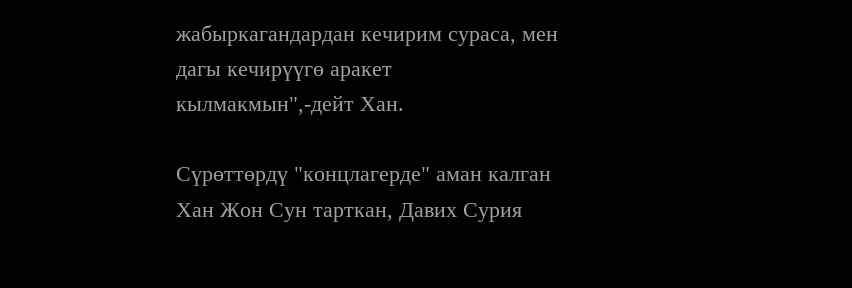жабыркагандардан кечирим сураса, мен дагы кечирүүгө аракет кылмакмын",-дейт Хан.

Сүрөттөрдү "концлагерде" аман калган Хан Жон Сун тарткан, Давих Сурия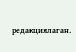редакциялаган.